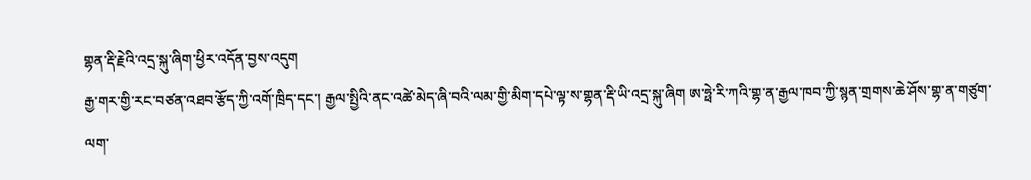གྷན་རྡི་རྗེའི་འདྲ་སྐུ་ཞིག་ཕྱིར་འདོན་བྱས་འདུག
རྒྱ་གར་གྱི་རང་བཙན་འཐབ་རྩོད་ཀྱི་འགོ་ཁྲིད་དང་། རྒྱལ་སྤྱིའི་ནང་འཚེ་མེད་ཞི་བའི་ལམ་གྱི་མིག་དཔེ་ལྟ་ས་གྷན་རྡི་ཡི་འདྲ་སྐུ་ཞིག ཨ་ཧྥེ་རི་ཀའི་གྷ་ན་རྒྱལ་ཁབ་ཀྱི་སྙན་གྲགས་ཆེ་ཤོས་གྷ་ན་གཙུག་ལག་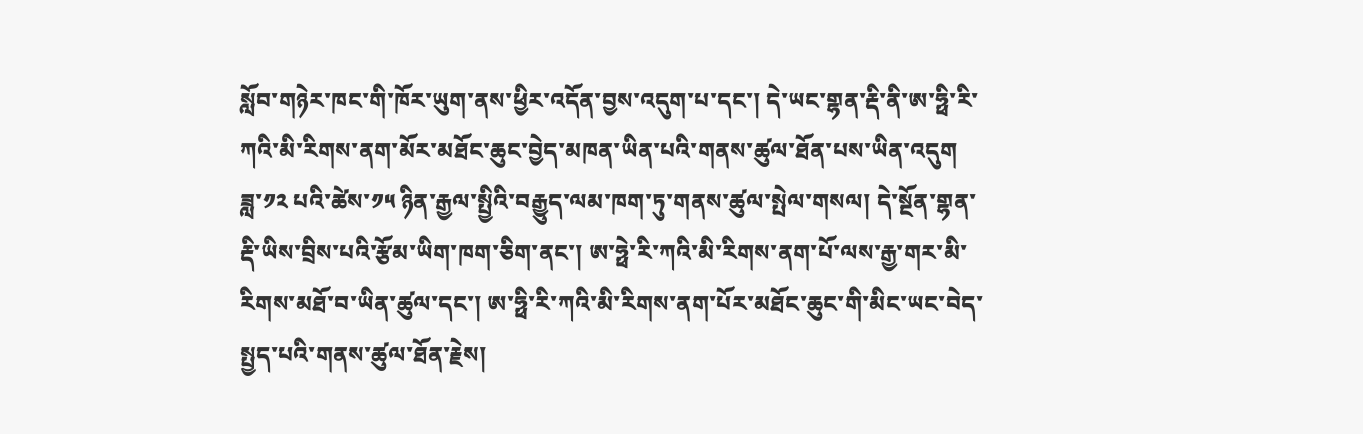སློབ་གཉེར་ཁང་གི་ཁོར་ཡུག་ནས་ཕྱིར་འདོན་བྱས་འདུག་པ་དང་། དེ་ཡང་གྷན་རྡི་ནི་ཨ་ཧྥི་རི་ཀའི་མི་རིགས་ནག་མོར་མཐོང་ཆུང་བྱེད་མཁན་ཡིན་པའི་གནས་ཚུལ་ཐོན་པས་ཡིན་འདུག
ཟླ་༡༢ པའི་ཚེས་༡༥ ཉིན་རྒྱལ་སྤྱིའི་བརྒྱུད་ལམ་ཁག་ཏུ་གནས་ཚུལ་སྤེལ་གསལ། དེ་སྔོན་གྷན་རྡི་ཡིས་བྲིས་པའི་རྩོམ་ཡིག་ཁག་ཅིག་ནང་། ཨ་ཧྥེ་རི་ཀའི་མི་རིགས་ནག་པོ་ལས་རྒྱ་གར་མི་རིགས་མཐོ་བ་ཡིན་ཚུལ་དང་། ཨ་ཧྥི་རི་ཀའི་མི་རིགས་ནག་པོར་མཐོང་ཆུང་གི་མིང་ཡང་བེད་སྤྱད་པའི་གནས་ཚུལ་ཐོན་རྗེས།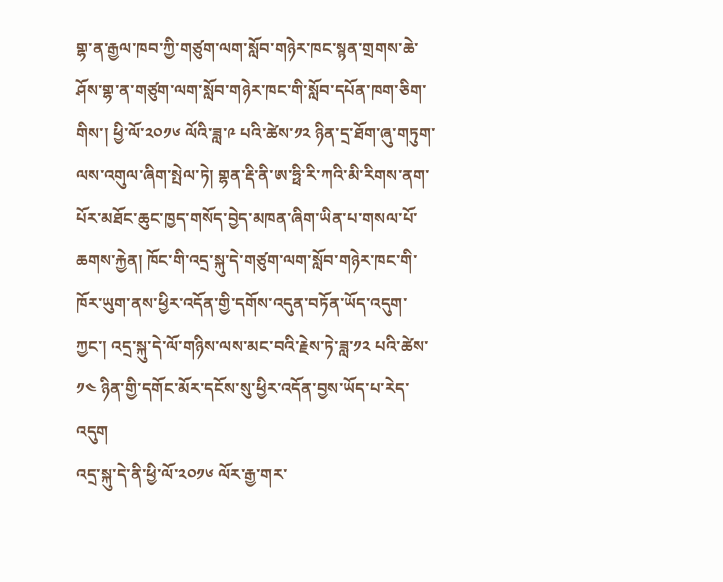གྷ་ན་རྒྱལ་ཁབ་ཀྱི་གཙུག་ལག་སློབ་གཉེར་ཁང་སྙན་གྲགས་ཆེ་ཤོས་གྷ་ན་གཙུག་ལག་སློབ་གཉེར་ཁང་གི་སློབ་དཔོན་ཁག་ཅིག་གིས་། ཕྱི་ལོ་༢༠༡༦ ལོའི་ཟླ་༩ པའི་ཚེས་༡༢ ཉིན་དྲ་ཐོག་ཞུ་གཏུག་ལས་འགུལ་ཞིག་སྤེལ་ཏེ། གྷན་རྡི་ནི་ཨ་ཧྥི་རི་ཀའི་མི་རིགས་ནག་པོར་མཐོང་ཆུང་ཁྱད་གསོད་བྱེད་མཁན་ཞིག་ཡིན་པ་གསལ་པོ་ཆགས་རྐྱེན། ཁོང་གི་འདྲ་སྐུ་དེ་གཙུག་ལག་སློབ་གཉེར་ཁང་གི་ཁོར་ཡུག་ནས་ཕྱིར་འདོན་གྱི་དགོས་འདུན་བཏོན་ཡོད་འདུག་ཀྱང་། འདྲ་སྐུ་དེ་ལོ་གཉིས་ལས་མང་བའི་རྗེས་ཏེ་ཟླ་༡༢ པའི་ཚེས་༡༤ ཉིན་གྱི་དགོང་མོར་དངོས་སུ་ཕྱིར་འདོན་བྱས་ཡོད་པ་རེད་འདུག
འདྲ་སྐུ་དེ་ནི་ཕྱི་ལོ་༢༠༡༦ ལོར་རྒྱ་གར་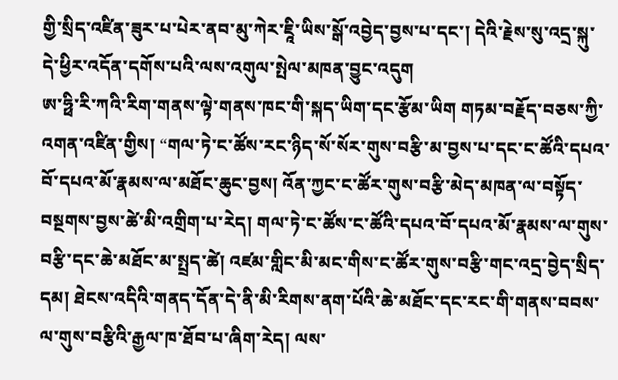གྱི་སྲིད་འཛིན་ཟུར་པ་པེར་ནབ་མུ་ཀེར་ཇཱི་ཡིས་སྒོ་འབྱེད་བྱས་པ་དང་། དེའི་རྗེས་སུ་འདྲ་སྐུ་དེ་ཕྱིར་འདོན་དགོས་པའི་ལས་འགུལ་སྤེལ་མཁན་བྱུང་འདུག
ཨ་ཧྥི་རི་ཀའི་རིག་གནས་ལྟེ་གནས་ཁང་གི་སྐད་ཡིག་དང་རྩོམ་ཡིག གཏམ་བརྗོད་བཅས་ཀྱི་འགན་འཛིན་གྱིས། “གལ་ཏེ་ང་ཚོས་རང་ཉིད་སོ་སོར་གུས་བརྩི་མ་བྱས་པ་དང་ང་ཚོའི་དཔའ་བོ་དཔའ་མོ་རྣམས་ལ་མཐོང་ཆུང་བྱས། འོན་ཀྱང་ང་ཚོར་གུས་བརྩི་མེད་མཁན་ལ་བསྟོད་བསྔགས་བྱས་ཚེ་མི་འགྲིག་པ་རེད། གལ་ཏེ་ང་ཚོས་ང་ཚོའི་དཔའ་བོ་དཔའ་མོ་རྣམས་ལ་གུས་བརྩི་དང་ཆེ་མཐོང་མ་སྤྲད་ཚེ། འཛམ་གླིང་མི་མང་གིས་ང་ཚོར་གུས་བརྩི་གང་འདྲ་བྱེད་སྲིད་དམ། ཐེངས་འདིའི་གནད་དོན་དེ་ནི་མི་རིགས་ནག་པོའི་ཆེ་མཐོང་དང་རང་གི་གནས་བབས་ལ་གུས་བརྩིའི་རྒྱལ་ཁ་ཐོབ་པ་ཞིག་རེད། ལས་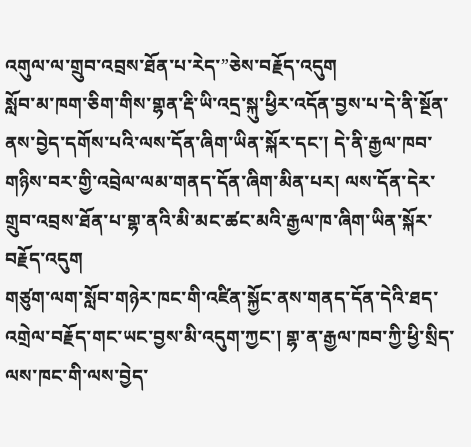འགུལ་ལ་གྲུབ་འབྲས་ཐོན་པ་རེད་”ཅེས་བརྗོད་འདུག
སློབ་མ་ཁག་ཅིག་གིས་གྷན་རྡི་ཡི་འདྲ་སྐུ་ཕྱིར་འདོན་བྱས་པ་དེ་ནི་སྔོན་ནས་བྱེད་དགོས་པའི་ལས་དོན་ཞིག་ཡིན་སྐོར་དང་། དེ་ནི་རྒྱལ་ཁབ་གཉིས་བར་གྱི་འབྲེལ་ལམ་གནད་དོན་ཞིག་མིན་པར། ལས་དོན་དེར་གྲུབ་འབྲས་ཐོན་པ་གྷ་ནའི་མི་མང་ཚང་མའི་རྒྱལ་ཁ་ཞིག་ཡིན་སྐོར་བརྗོད་འདུག
གཙུག་ལག་སློབ་གཉེར་ཁང་གི་འཛིན་སྐྱོང་ནས་གནད་དོན་དེའི་ཐད་འགྲེལ་བརྗོད་གང་ཡང་བྱས་མི་འདུག་ཀྱང་། གྷ་ན་རྒྱལ་ཁབ་ཀྱི་ཕྱི་སྲིད་ལས་ཁང་གི་ལས་བྱེད་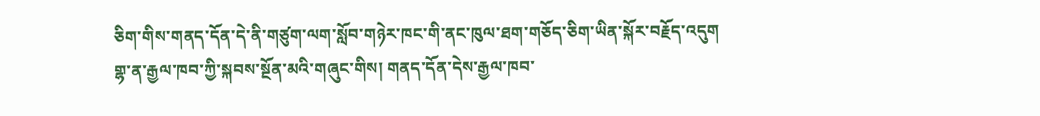ཅིག་གིས་གནད་དོན་དེ་ནི་གཙུག་ལག་སློབ་གཉེར་ཁང་གི་ནང་ཁུལ་ཐག་གཅོད་ཅིག་ཡིན་སྐོར་བརྗོད་འདུག
གྷ་ན་རྒྱལ་ཁབ་ཀྱི་སྐབས་སྔོན་མའི་གཞུང་གིས། གནད་དོན་དེས་རྒྱལ་ཁབ་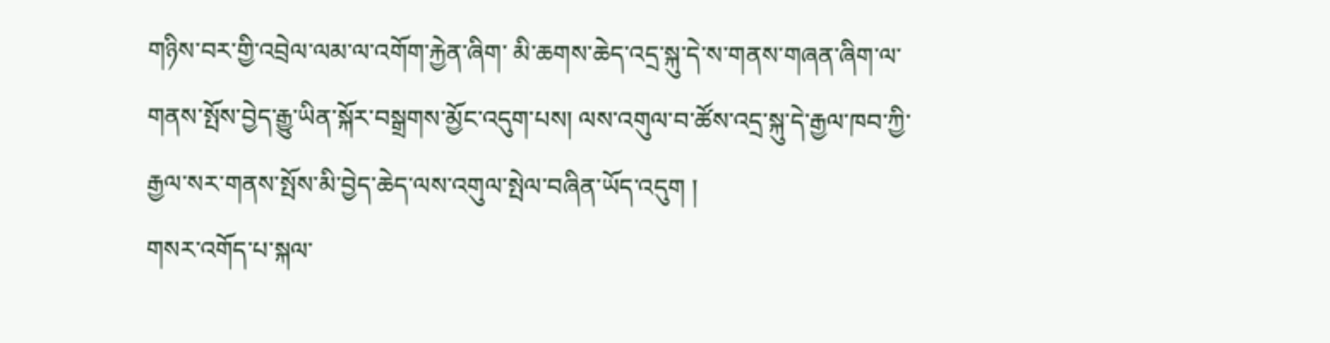གཉིས་བར་གྱི་འབྲེལ་ལམ་ལ་འགོག་རྐྱེན་ཞིག་ མི་ཆགས་ཆེད་འདྲ་སྐུ་དེ་ས་གནས་གཞན་ཞིག་ལ་གནས་སྤོས་བྱེད་རྒྱུ་ཡིན་སྐོར་བསྒྲགས་མྱོང་འདུག་པས། ལས་འགུལ་བ་ཚོས་འདྲ་སྐུ་དེ་རྒྱལ་ཁབ་ཀྱི་རྒྱལ་སར་གནས་སྤོས་མི་བྱེད་ཆེད་ལས་འགུལ་སྤེལ་བཞིན་ཡོད་འདུག །
གསར་འགོད་པ་སྐལ་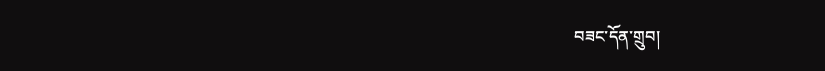བཟང་དོན་གྲུབ།